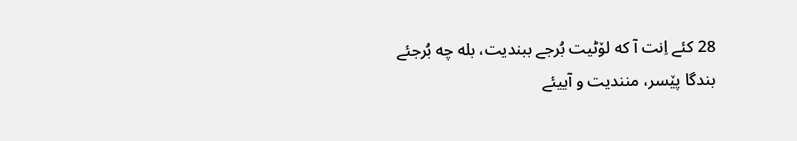28 کئے اِنت آ که لۆٹیت بُرجے ببندیت، بله چه بُرجئے بندگا پێسر، منندیت و آییئے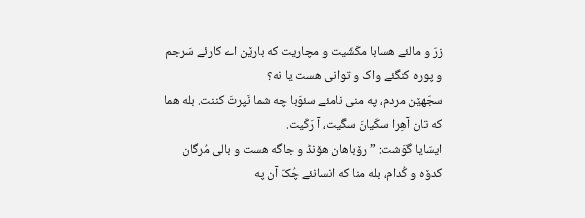زرّ و مالئے هسابا مکَشّیت و مچاریت که بارێن اے کارئے سَرجم و پوره کنگئے واک و توانی هست یا نه؟
سجّهێن مردم، په منی نامئے سئوَبا چه شما نَپرتَ کننت. بله هما که تان آهِرا سکّیانَ سگّیت، آ رَکّیت.
ایسّایا گوَشت: ”رۆباهان هۆنڈ و جاگه هست و بالی مُرگان کدۆه و کُدام، بله منا که انسانئے چُکّ آن په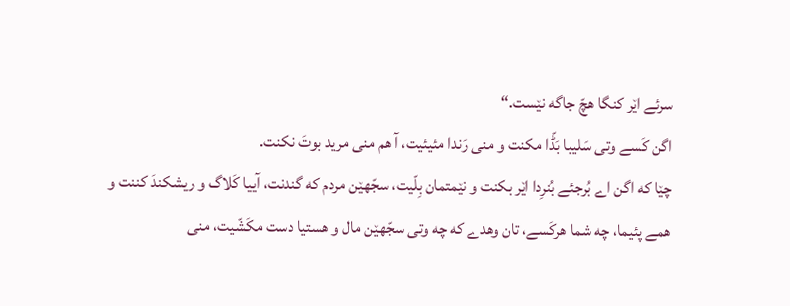سرئے اێر کنگا هچّ جاگه نێست.“
اگن کَسے وتی سَلیبا بَڈّا مکنت و منی رَندا مئیئیت، آ هم منی مرید بوتَ نکنت.
چێا که اگن اے بُرجئے بُنرِدا اێر بکنت و نێمتمان بِلّیت، سجّهێن مردم که گندنت، آییا کَلاگ و ریشکندَ کننت و
همے پئیما، چه شما هرکَسے، تان وهدے که چه وتی سجّهێن مال و هستیا دست مکَشّیت، منی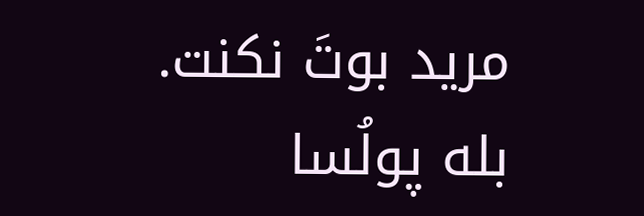مرید بوتَ نکنت.
بله پولُسا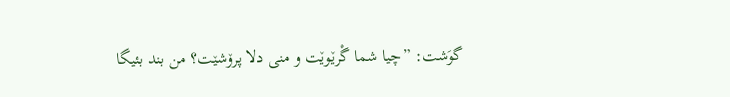گوَشت: ”چیا شما گْرێوێت و منی دلا پرۆشێت؟ من بند بئیگا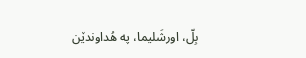بِلّ، اورشَلیما، په هُداوندێن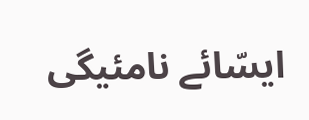ایسّائے نامئیگی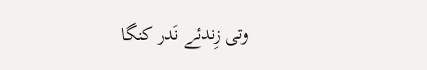وتی زِندئے نَدر کنگا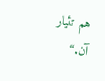هم تئیار آن.“